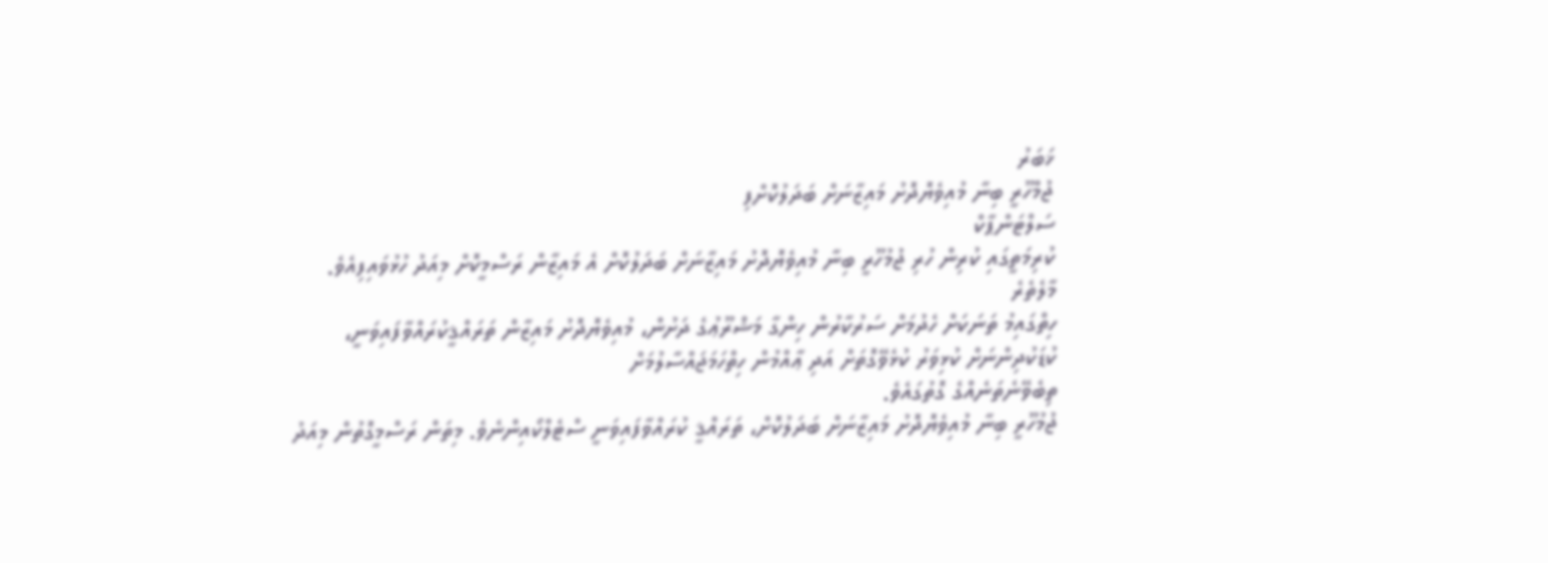ޚަބަރު
ޖުމްހޫރީ ބިނާ މުއިވެޔޮދޮށު މައިޒާނަށް ބަދަލުކޮށްފި
ސަލްޓަންޕާކް
ކުރިމަތީގައި ކުރިން ހުރި ޖުމުހޫރީ ބިނާ މުއިވެޔޮދޮށު މައިޒާނަށް ބަދަލުކޮށް އެ މައިޒާން ރަސްމީކޮށް މިއަދު ހުޅުވައިފިއެވެ.
މާލެތެރެ
ހިތްގައިމު ތަނަކަށް ހެދުމަށް ސަރުކާރުން ހިންގާ މަޝްރޫޢުގެ ދަށުން، މުއިވެޔޮދޮށު މައިޒާން ތަރައްޤީކުރައްވާފައިވަނީ،
ކުޑަކުދިންނަށް ކުޅިވަރު ކުޅެވޭގޮތަށް އަދި ޢާއްމުން ހިތްހަމަޖައްސާލުމަށް
ތިބެވޭނެތަނެއްގެ ގޮތުގައެވެ.
ޖުމުހޫރީ ބިނާ މުއިވެޔޮދޮށު މައިޒާނަށް ބަދަލުކޮށް، ތަރައްޤީ ކުރައްވާފައިވަނީ ސްޓެލްކޯއިންނެވެ. މިތަން ރަސްމީގޮތުން މިއަދު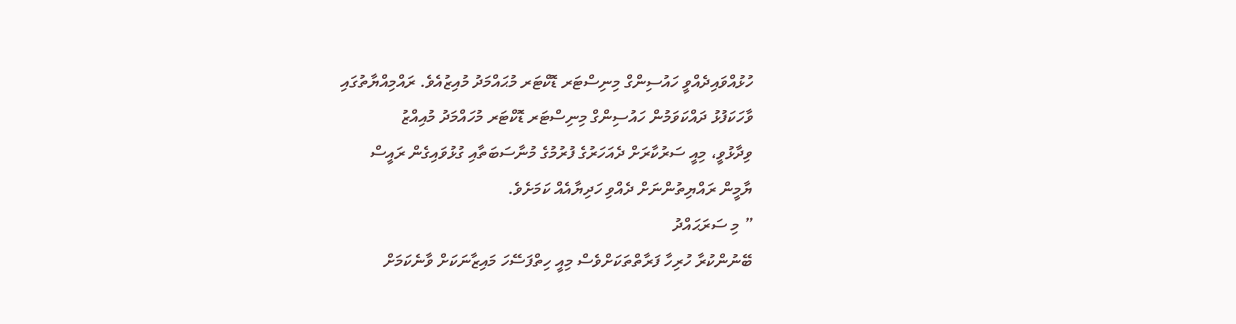ހުޅުއްވައިދެއްވީ ހައުސިންގް މިނިސްޓަރ ޑޮކްޓަރ މުޙައްމަދު މުއިޒުއެވެ. ރައްމިއްޔާތުގައި
ވާހަކަފުޅު ދައްކަވަމުން ހައުސިންގް މިނިސްޓަރ ޑޮކްޓަރ މުހައްމަދު މުއިއްޒު
ވިދާޅުވީ، މިއީ ސަރުކާރަށް ދެއަހަރުގެ ފުރުމުގެ މުނާސަބަތާއި ގުޅުވައިގެން ރައީސް
ޔާމީން ރައްޔިތުންނަށް ދެއްވި ހަދިޔާއެއް ކަމަށެވެ.
” މި ސަރަޙައްދު
ބޭނުންކުރާ ހުރިހާ ފަރާތްތަކަށްވެސް މިއީ ހިތްފަސޭހަ މައިޒާނަކަށް ވާނެކަމަށް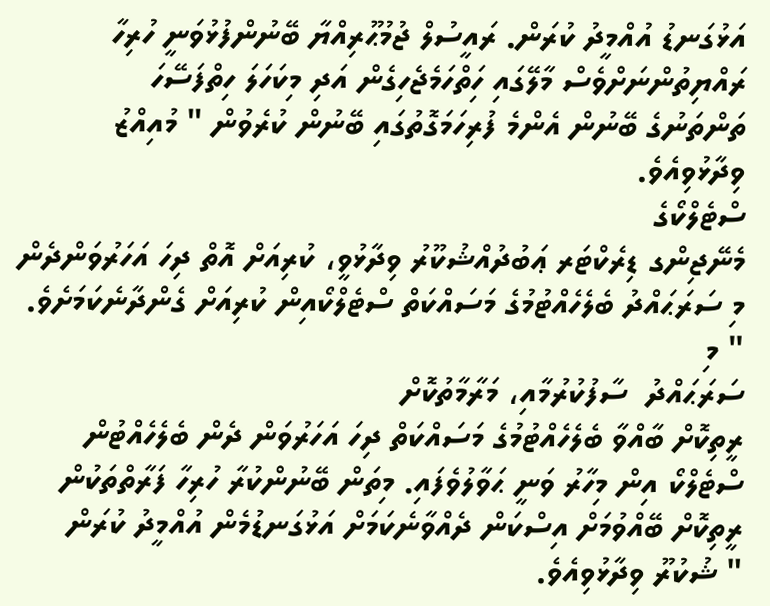އަޅުގަނޑު އުއްމީދު ކުރަން. ރައީސުލް ޖުމުޙޫރިއްޔާ ބޭނުންފުޅުވަނީ ހުރިހާ
ރައްޔިތުންނަށްވެސް މާލޭގައި ހިަތްހަމެޖެހިގެން އަދި މިކަހަލަ ހިތްފަސޭހަ
ތަންތަނުގެ ބޭނުން އެންމެ ފުރިހަމަގޮތުގައި ބޭނުން ކުރެވުން " މުއިއްޒު
ވިދާޅުވިއެވެ.
ސްޓެލްކޯގެ
މެނޭޖިންގ ޑިރެކްޓަރ ޢަބުދުއްޝުކޫރު ވިދާޅުވީ، ކުރިއަށް އޮތް ދިހަ އަހަރުވަންދެން
މި ސަރަޙައްދު ބެލެހެއްޓުމުގެ މަސައްކަތް ސްޓެލްކޯއިން ކުރިއަށް ގެންދާނެކަމަށެވެ.
" މި
ސަރަޙައްދު  ސާފުކުރުމާއި، މަރާމާތުކޮށް
ރީތިކޮށް ބާއްވާ ބެލެހެއްޓުމުގެ މަސައްކަތް ދިހަ އަހަރުވަން ދެން ބެލެހެއްޓުން
ސްޓެލްކޯ އިން މިހާރު ވަނީ ޙަވާލުވެފައި. މިތަން ބޭނުންކުރާ ހުރިހާ ފަރާތްތަކުން
ރީތިކޮށް ބޭއްވުމަށް އިސްކަން ދެއްވާނެކަމަށް އަޅުގަނޑުމެން އުއްމީދު ކުރަން
" ޝުކުރޫ ވިދާޅުވިއެވެ.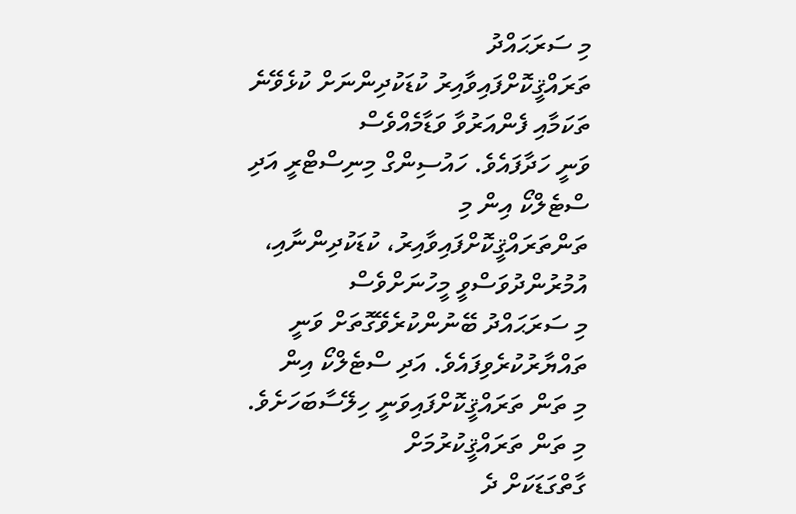މި ސަރަޙައްދު
ތަރައްޤީކޮށްފައިވާއިރު ކުޑަކުދިންނަށް ކުޅެވޭނެ ތަކަމާއި ފެންއަރުވާ ވަޑާމެއްވެސް
ވަނީ ހަދާފައެވެ. ހައުސިންގް މިނިސްޓްރީ އަދި ސްޓެލްކޯ އިން މި
ތަންތަރައްޤީކޮށްފައިވާއިރު، ކުޑަކުދިންނާއި، އުމުރުންދުވަސްވީ މީހުނަށްވެސް
މި ސަރަޙައްދު ބޭނުންކުރެވޭގޮތަށް ވަނީ ތައްޔާރުކުރެވިފައެވެ. އަދި ސްޓެލްކޯ އިން
މި ތަން ތަރައްޤީކޮށްފައިވަނީ ހިލޭސާބަހަށެވެ. މި ތަން ތަރައްޤީކުރުމަށް
ގާތްގަޑަކަށް ދެ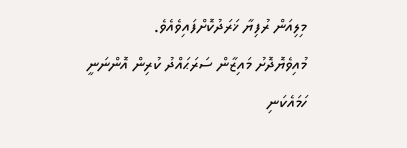މިލިއަން ރުފިޔާ ޚަރަދުކޮށްފައިވެއެވެ.
މުއިވެޔޮދޮށު މައިޒާން ސަރަޙައްދު ކުރިން އޮންނަނީ
ހަމައެކަނި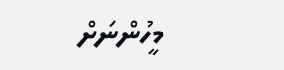މީހުންނަށް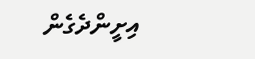އިށީންދެގެން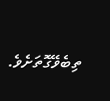ތިބެވޭގޮތަށެވެ.